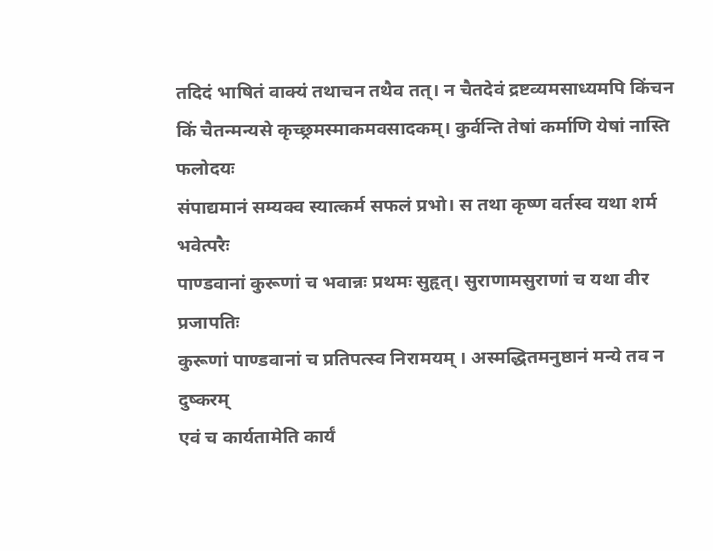तदिदं भाषितं वाक्यं तथाचन तथैव तत्। न चैतदेवं द्रष्टव्यमसाध्यमपि किंचन
किं चैतन्मन्यसे कृच्छ्रमस्माकमवसादकम्। कुर्वन्ति तेषां कर्माणि येषां नास्ति फलोदयः
संपाद्यमानं सम्यक्व स्यात्कर्म सफलं प्रभो। स तथा कृष्ण वर्तस्व यथा शर्म भवेत्परैः
पाण्डवानां कुरूणां च भवान्नः प्रथमः सुहृत्। सुराणामसुराणां च यथा वीर प्रजापतिः
कुरूणां पाण्डवानां च प्रतिपत्स्व निरामयम् । अस्मद्धितमनुष्ठानं मन्ये तव न दुष्करम्
एवं च कार्यतामेति कार्यं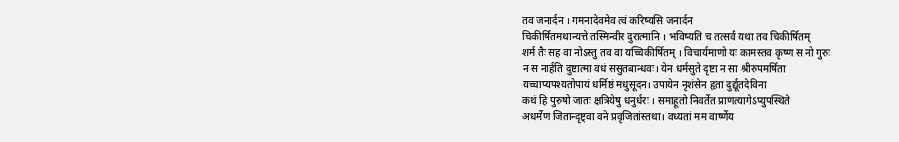तव जनार्दन । गमनादेवमेव त्वं करिष्यसि जनार्दन
चिकीर्षितमथान्यत्ते तस्मिन्वीर दुरात्मानि । भविष्यति च तत्सर्वं यथा तव चिकीर्षितम्
शर्म तैः सह वा नोऽस्तु तव वा यच्चिकीर्षितम् । विचार्यमाणो यः कामस्तव कृष्ण स नो गुरुः
न स नार्हति दुष्टात्मा वधं ससुतबान्धवः। येन धर्मसुते दृष्टा न सा श्रीरुपमर्षिता
यच्चाप्यपश्यतोपायं धर्मिष्ठं मधुसूदन। उपायेन नृशंसेन हृता दुर्द्यूतदेविना
कथं हि पुरुषो जातः क्षत्रियेषु धनुर्धरः । समाहूतो निवर्तेत प्राणत्यागेऽप्युपस्थिते
अधर्मेण जितान्दृष्ट्वा वने प्रवृजितांस्तथा। वध्यतां मम वार्ष्णेय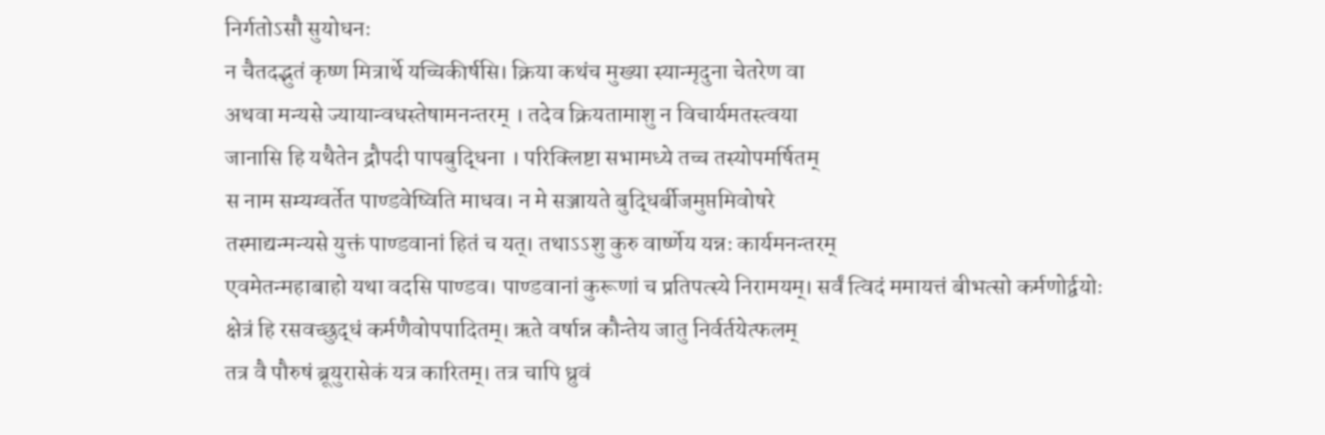निर्गतोऽसौ सुयोधनः
न चैतदद्भुतं कृष्ण मित्रार्थे यच्चिकीर्षसि। क्रिया कथंच मुख्या स्यान्मृदुना चेतरेण वा
अथवा मन्यसे ज्यायान्वधस्तेषामनन्तरम् । तदेव क्रियतामाशु न विचार्यमतस्त्वया
जानासि हि यथैतेन द्रौपदी पापबुद्धिना । परिक्लिष्टा सभामध्ये तच्च तस्योपमर्षितम्
स नाम सम्यग्वर्तेत पाण्डवेष्विति माधव। न मे सञ्जायते बुद्धिर्बीजमुप्तमिवोषरे
तस्माद्यन्मन्यसे युक्तं पाण्डवानां हितं च यत्। तथाऽऽशु कुरु वार्ष्णेय यन्नः कार्यमनन्तरम्
एवमेतन्महाबाहो यथा वदसि पाण्डव। पाण्डवानां कुरूणां च प्रतिपत्स्ये निरामयम्। सर्वं त्विदं ममायत्तं बीभत्सो कर्मणोर्द्वयोः
क्षेत्रं हि रसवच्छुद्धं कर्मणैवोपपादितम्। ऋते वर्षान्न कौन्तेय जातु निर्वर्तयेत्फलम्
तत्र वै पौरुषं ब्रूयुरासेकं यत्र कारितम्। तत्र चापि ध्रुवं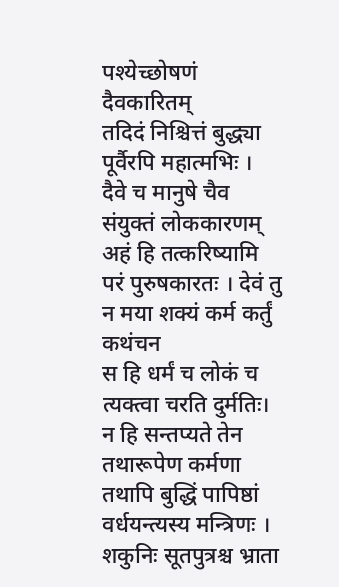पश्येच्छोषणं दैवकारितम्
तदिदं निश्चित्तं बुद्ध्या पूर्वैरपि महात्मभिः । दैवे च मानुषे चैव संयुक्तं लोककारणम्
अहं हि तत्करिष्यामि परं पुरुषकारतः । देवं तु न मया शक्यं कर्म कर्तुं कथंचन
स हि धर्मं च लोकं च त्यक्त्वा चरति दुर्मतिः। न हि सन्तप्यते तेन तथारूपेण कर्मणा
तथापि बुद्धिं पापिष्ठां वर्धयन्त्यस्य मन्त्रिणः । शकुनिः सूतपुत्रश्च भ्राता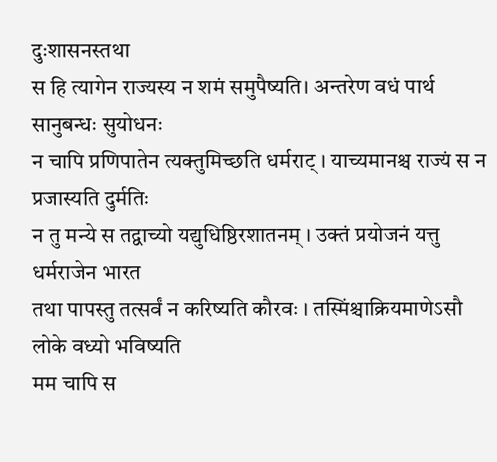दुःशासनस्तथा
स हि त्यागेन राज्यस्य न शमं समुपैष्यति। अन्तरेण वधं पार्थ सानुबन्धः सुयोधनः
न चापि प्रणिपातेन त्यक्तुमिच्छति धर्मराट् । याच्यमानश्च राज्यं स न प्रजास्यति दुर्मतिः
न तु मन्ये स तद्वाच्यो यद्युधिष्ठिरशातनम् । उक्तं प्रयोजनं यत्तु धर्मराजेन भारत
तथा पापस्तु तत्सर्वं न करिष्यति कौरवः । तस्मिंश्चाक्रियमाणेऽसौ लोके वध्यो भविष्यति
मम चापि स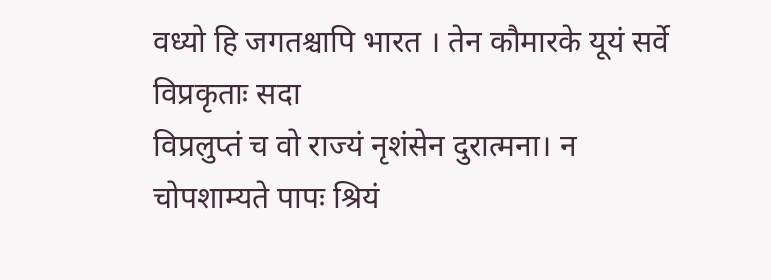वध्यो हि जगतश्चापि भारत । तेन कौमारके यूयं सर्वे विप्रकृताः सदा
विप्रलुप्तं च वो राज्यं नृशंसेन दुरात्मना। न चोपशाम्यते पापः श्रियं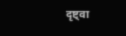दृष्ट्वा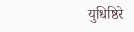युधिष्ठिरे